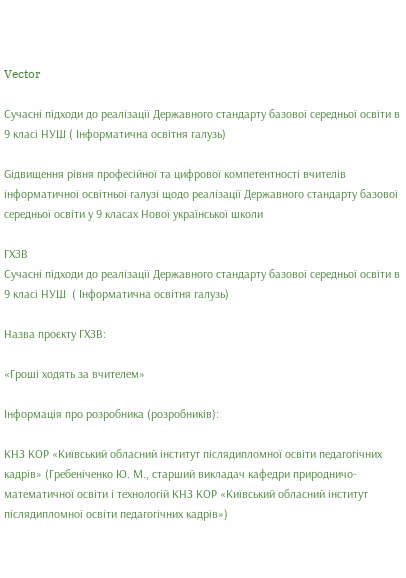Vector

Сучасні підходи до реалізації Державного стандарту базової середньої освіти в 9 класі НУШ ( Інформатична освітня галузь)

Gідвищення рівня професійної та цифрової компетентності вчителів інформатичної освітньої галузі щодо реалізації Державного стандарту базової середньої освіти у 9 класах Нової української школи

ГХЗВ
Сучасні підходи до реалізації Державного стандарту базової середньої освіти в 9 класі НУШ  ( Інформатична освітня галузь)

Назва проєкту ГХЗВ:

«Гроші ходять за вчителем»

Інформація про розробника (розробників):

КНЗ КОР «Київський обласний інститут післядипломної освіти педагогічних кадрів» (Гребеніченко Ю. М., старший викладач кафедри природничо-математичної освіти і технологій КНЗ КОР «Київський обласний інститут післядипломної освіти педагогічних кадрів»)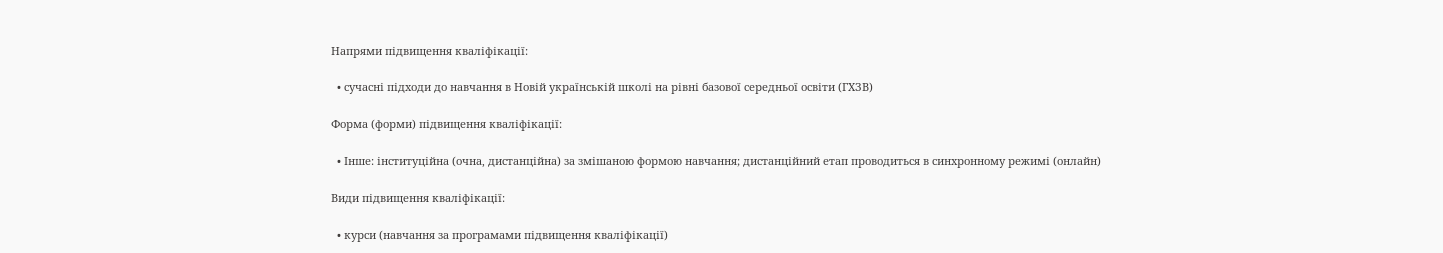Напрями підвищення кваліфікації:

  • сучасні підходи до навчання в Новій українській школі на рівні базової середньої освіти (ГХЗВ)

Форма (форми) підвищення кваліфікації:

  • Інше: інституційна (очна, дистанційна) за змішаною формою навчання; дистанційний етап проводиться в синхронному режимі (онлайн)

Види підвищення кваліфікації:

  • курси (навчання за програмами підвищення кваліфікації)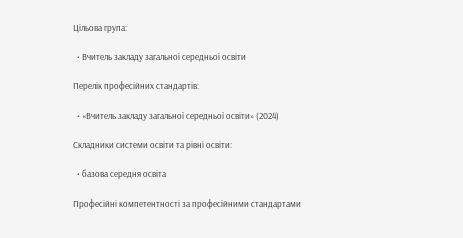Цільова група:

  • Вчитель закладу загальної середньої освіти

Перелік професійних стандартів:

  • «Вчитель закладу загальної середньої освіти» (2024)

Складники системи освіти та рівні освіти:

  • базова середня освіта

Професійні компетентності за професійними стандартами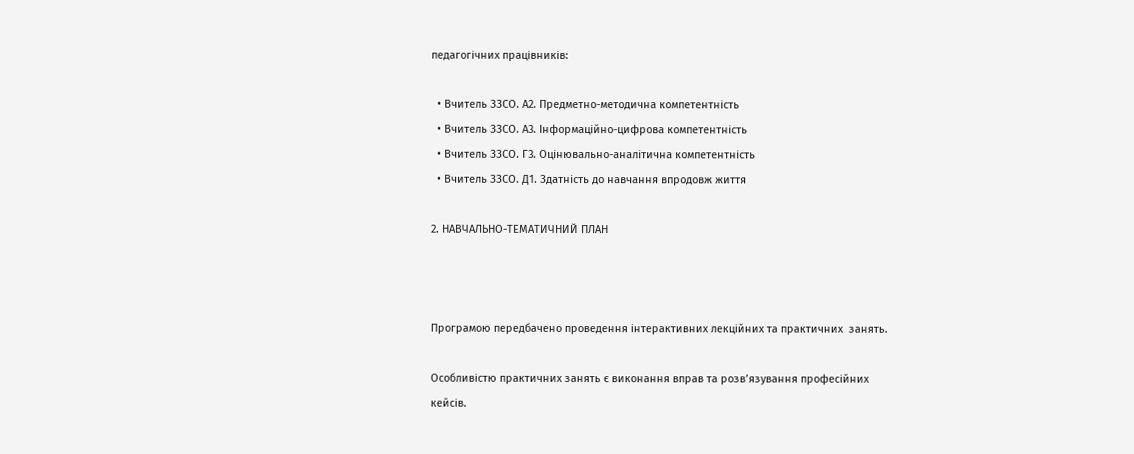педагогічних працівників:

  • Вчитель ЗЗСО. А2. Предметно-методична компетентність
  • Вчитель ЗЗСО. А3. Інформаційно-цифрова компетентність
  • Вчитель ЗЗСО. Г3. Оцінювально-аналітична компетентність
  • Вчитель ЗЗСО. Д1. Здатність до навчання впродовж життя

2. НАВЧАЛЬНО-ТЕМАТИЧНИЙ ПЛАН



Програмою передбачено проведення інтерактивних лекційних та практичних  занять.

Особливістю практичних занять є виконання вправ та розв’язування професійних кейсів.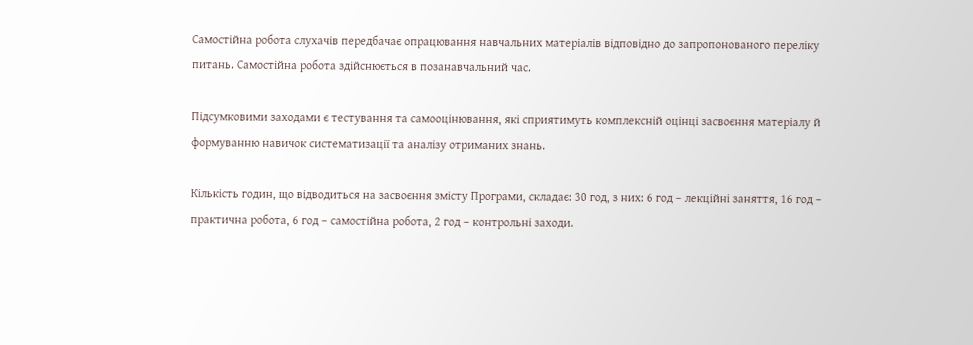Самостійна робота слухачів передбачає опрацювання навчальних матеріалів відповідно до запропонованого переліку питань. Самостійна робота здійснюється в позанавчальний час.

Підсумковими заходами є тестування та самооцінювання, які сприятимуть комплексній оцінці засвоєння матеріалу й формуванню навичок систематизації та аналізу отриманих знань.

Кількість годин, що відводиться на засвоєння змісту Програми, складає: 30 год, з них: 6 год – лекційні заняття, 16 год – практична робота, 6 год – самостійна робота, 2 год – контрольні заходи.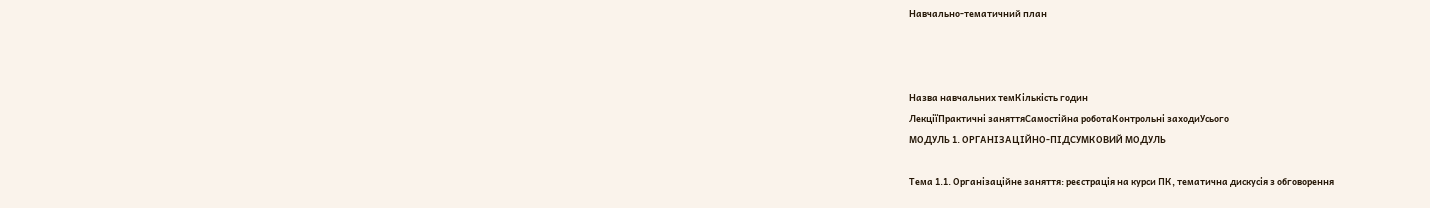Навчально-тематичний план



Назва навчальних темКількість годин
ЛекціїПрактичні заняттяСамостійна роботаКонтрольні заходиУсього
МОДУЛЬ 1. ОРГАНІЗАЦІЙНО-ПІДСУМКОВИЙ МОДУЛЬ

Тема 1.1. Організаційне заняття: реєстрація на курси ПК, тематична дискусія з обговорення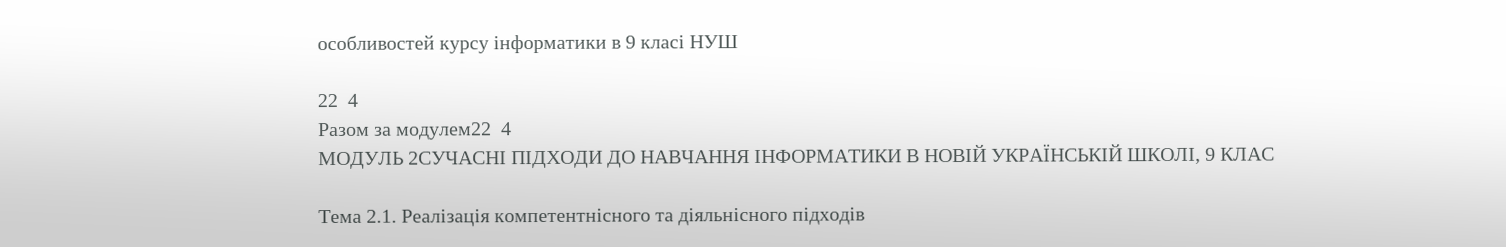особливостей курсу інформатики в 9 класі НУШ

22  4
Разом за модулем22  4
МОДУЛЬ 2СУЧАСНІ ПІДХОДИ ДО НАВЧАННЯ ІНФОРМАТИКИ В НОВІЙ УКРАЇНСЬКІЙ ШКОЛІ, 9 КЛАС

Тема 2.1. Реалізація компетентнісного та діяльнісного підходів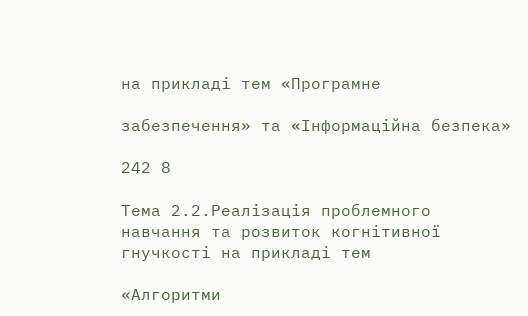на прикладі тем «Програмне

забезпечення» та «Інформаційна безпека»

242 8

Тема 2.2.Реалізація проблемного навчання та розвиток когнітивної гнучкості на прикладі тем

«Алгоритми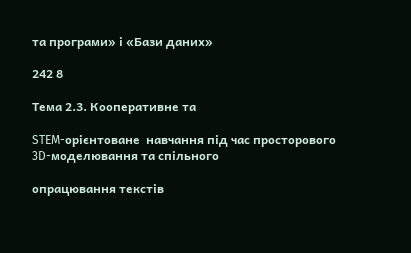та програми» і «Бази даних»

242 8

Тема 2.3. Кооперативне та

STEM-орієнтоване  навчання під час просторового 3D-моделювання та спільного

опрацювання текстів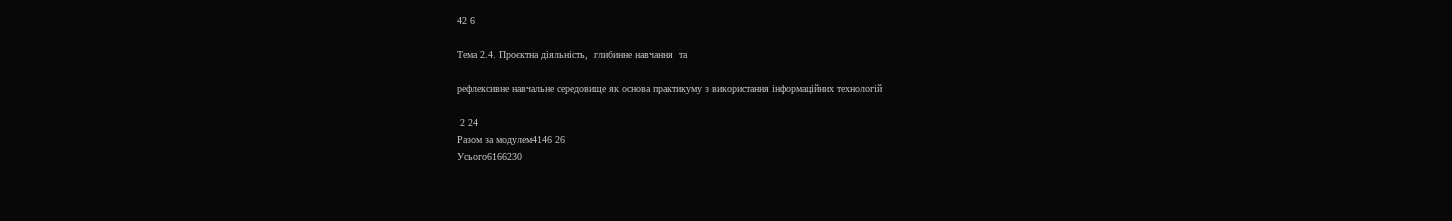42 6

Тема 2.4. Проєктна діяльність,  глибинне навчання  та

рефлексивне навчальне середовище як основа практикуму з використання інформаційних технологій

 2 24
Разом за модулем4146 26
Усього6166230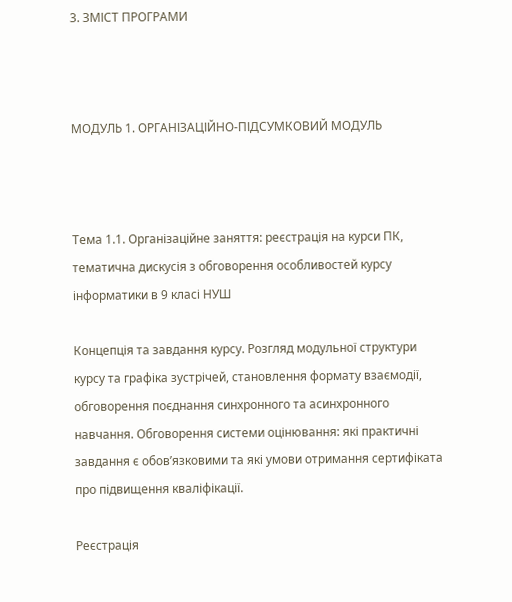3. ЗМІСТ ПРОГРАМИ



МОДУЛЬ 1. ОРГАНІЗАЦІЙНО-ПІДСУМКОВИЙ МОДУЛЬ



Тема 1.1. Організаційне заняття: реєстрація на курси ПК, тематична дискусія з обговорення особливостей курсу інформатики в 9 класі НУШ

Концепція та завдання курсу. Розгляд модульної структури курсу та графіка зустрічей, становлення формату взаємодії, обговорення поєднання синхронного та асинхронного навчання. Обговорення системи оцінювання: які практичні завдання є обов’язковими та які умови отримання сертифіката про підвищення кваліфікації.

Реєстрація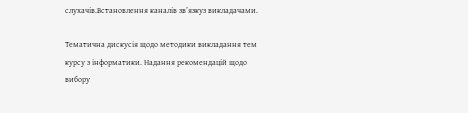слухачів.Встановлення каналів зв’язкуз викладачами.

Тематична дискусія щодо методики викладання тем курсу з інформатики. Надання рекомендацій щодо вибору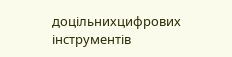доцільнихцифрових інструментів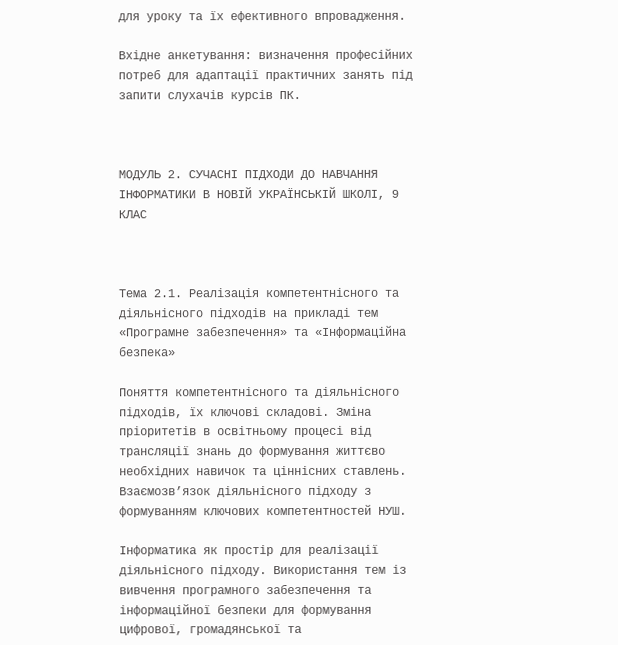для уроку та їх ефективного впровадження.

Вхідне анкетування: визначення професійних потреб для адаптації практичних занять під запити слухачів курсів ПК.



МОДУЛЬ 2. СУЧАСНІ ПІДХОДИ ДО НАВЧАННЯ ІНФОРМАТИКИ В НОВІЙ УКРАЇНСЬКІЙ ШКОЛІ, 9 КЛАС



Тема 2.1. Реалізація компетентнісного та діяльнісного підходів на прикладі тем «Програмне забезпечення» та «Інформаційна безпека»

Поняття компетентнісного та діяльнісного підходів, їх ключові складові. Зміна пріоритетів в освітньому процесі від трансляції знань до формування життєво необхідних навичок та ціннісних ставлень. Взаємозв’язок діяльнісного підходу з формуванням ключових компетентностей НУШ.

Інформатика як простір для реалізації діяльнісного підходу. Використання тем із вивчення програмного забезпечення та інформаційної безпеки для формування цифрової, громадянської та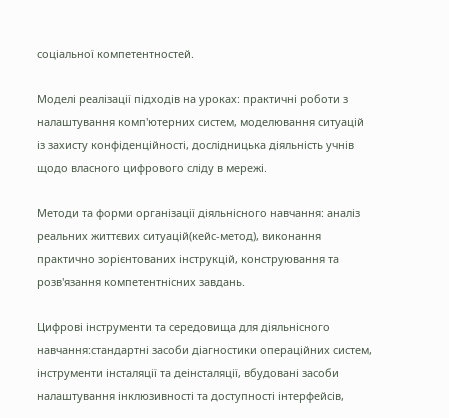соціальної компетентностей.

Моделі реалізації підходів на уроках: практичні роботи з налаштування комп'ютерних систем, моделювання ситуацій із захисту конфіденційності, дослідницька діяльність учнів щодо власного цифрового сліду в мережі.

Методи та форми організації діяльнісного навчання: аналіз реальних життєвих ситуацій(кейс-метод), виконання практично зорієнтованих інструкцій, конструювання та розв'язання компетентнісних завдань.

Цифрові інструменти та середовища для діяльнісного навчання:стандартні засоби діагностики операційних систем, інструменти інсталяції та деінсталяції, вбудовані засоби налаштування інклюзивності та доступності інтерфейсів,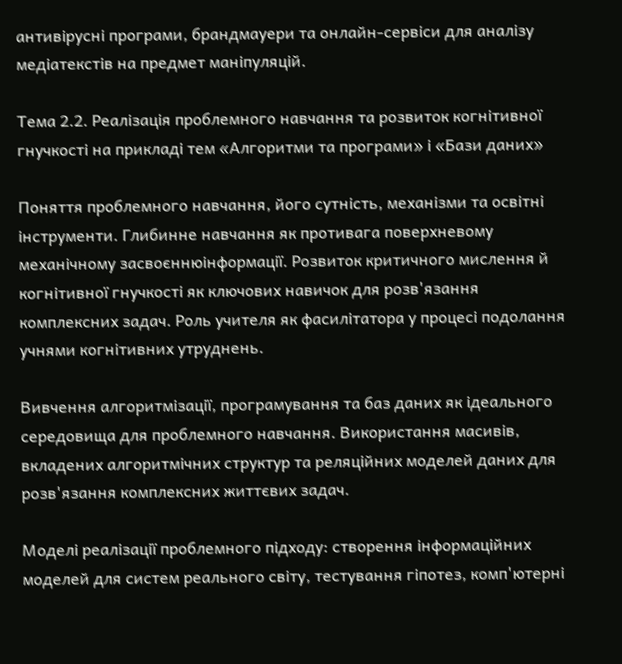антивірусні програми, брандмауери та онлайн-сервіси для аналізу медіатекстів на предмет маніпуляцій.

Тема 2.2. Реалізація проблемного навчання та розвиток когнітивної гнучкості на прикладі тем «Алгоритми та програми» і «Бази даних»

Поняття проблемного навчання, його сутність, механізми та освітні інструменти. Глибинне навчання як противага поверхневому механічному засвоєннюінформації. Розвиток критичного мислення й когнітивної гнучкості як ключових навичок для розв'язання комплексних задач. Роль учителя як фасилітатора у процесі подолання учнями когнітивних утруднень.

Вивчення алгоритмізації, програмування та баз даних як ідеального середовища для проблемного навчання. Використання масивів, вкладених алгоритмічних структур та реляційних моделей даних для розв'язання комплексних життєвих задач.

Моделі реалізації проблемного підходу: створення інформаційних моделей для систем реального світу, тестування гіпотез, комп'ютерні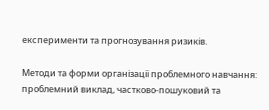експерименти та прогнозування ризиків.

Методи та форми організації проблемного навчання: проблемний виклад, частково-пошуковий та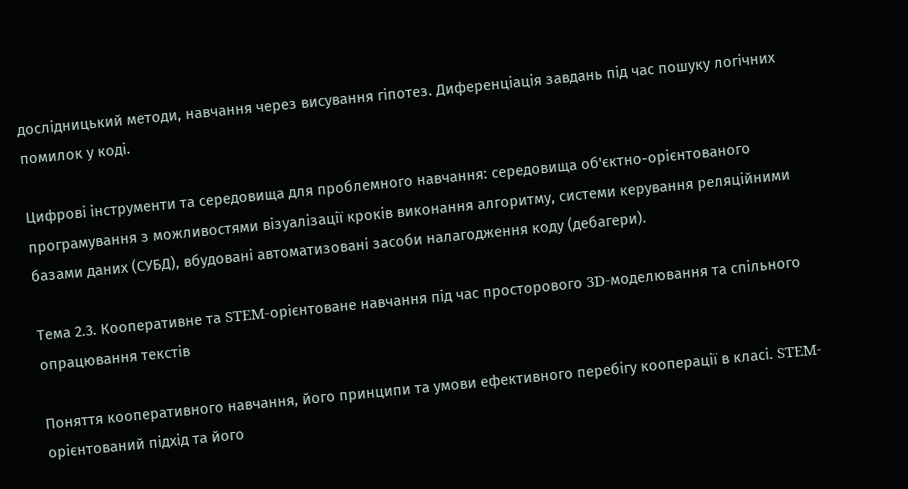дослідницький методи, навчання через висування гіпотез. Диференціація завдань під час пошуку логічних помилок у коді.

Цифрові інструменти та середовища для проблемного навчання: середовища об'єктно-орієнтованого програмування з можливостями візуалізації кроків виконання алгоритму, системи керування реляційними базами даних (СУБД), вбудовані автоматизовані засоби налагодження коду (дебагери).

Тема 2.3. Кооперативне та STEM-орієнтоване навчання під час просторового 3D-моделювання та спільного опрацювання текстів

Поняття кооперативного навчання, його принципи та умови ефективного перебігу кооперації в класі. STEM-орієнтований підхід та його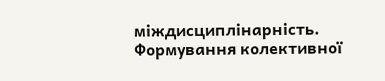міждисциплінарність. Формування колективної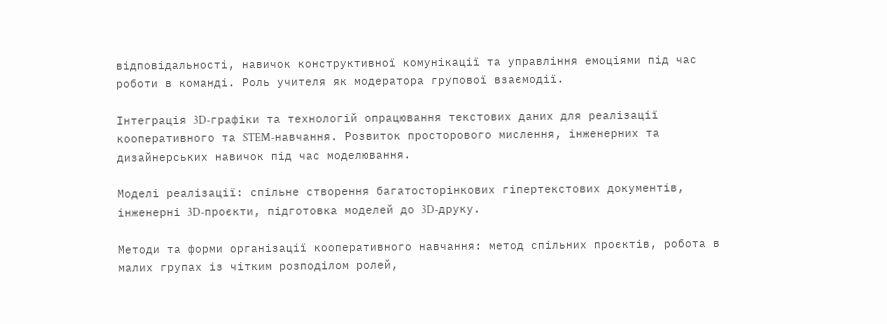відповідальності, навичок конструктивної комунікації та управління емоціями під час роботи в команді. Роль учителя як модератора групової взаємодії.

Інтеграція 3D-графіки та технологій опрацювання текстових даних для реалізації кооперативного та STEM-навчання. Розвиток просторового мислення, інженерних та дизайнерських навичок під час моделювання.

Моделі реалізації: спільне створення багатосторінкових гіпертекстових документів, інженерні 3D-проєкти, підготовка моделей до 3D-друку.

Методи та форми організації кооперативного навчання: метод спільних проєктів, робота в малих групах із чітким розподілом ролей,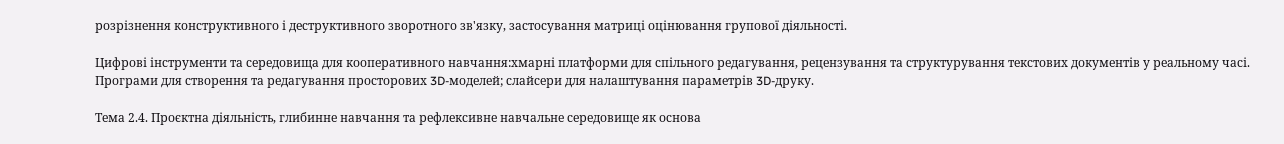розрізнення конструктивного і деструктивного зворотного зв'язку, застосування матриці оцінювання групової діяльності.

Цифрові інструменти та середовища для кооперативного навчання:хмарні платформи для спільного редагування, рецензування та структурування текстових документів у реальному часі. Програми для створення та редагування просторових 3D-моделей; слайсери для налаштування параметрів 3D-друку.

Тема 2.4. Проєктна діяльність, глибинне навчання та рефлексивне навчальне середовище як основа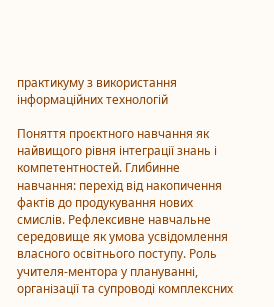практикуму з використання інформаційних технологій

Поняття проєктного навчання як найвищого рівня інтеграції знань і компетентностей. Глибинне навчання: перехід від накопичення фактів до продукування нових смислів. Рефлексивне навчальне середовище як умова усвідомлення власного освітнього поступу. Роль учителя-ментора у плануванні, організації та супроводі комплексних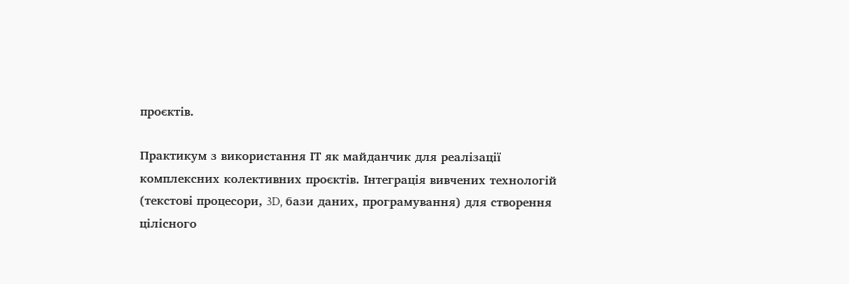проєктів.

Практикум з використання ІТ як майданчик для реалізації комплексних колективних проєктів. Інтеграція вивчених технологій (текстові процесори, 3D, бази даних, програмування) для створення цілісного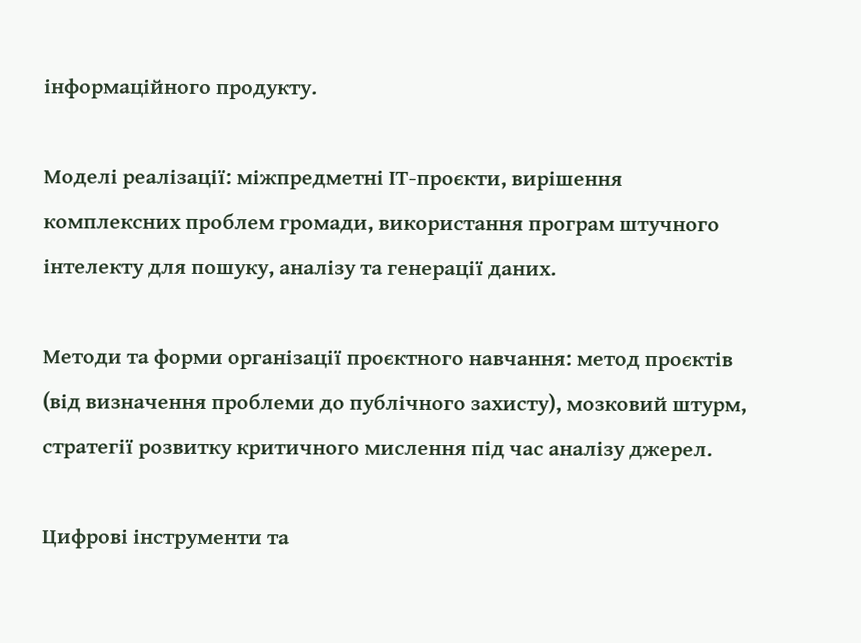інформаційного продукту.

Моделі реалізації: міжпредметні ІТ-проєкти, вирішення комплексних проблем громади, використання програм штучного інтелекту для пошуку, аналізу та генерації даних.

Методи та форми організації проєктного навчання: метод проєктів (від визначення проблеми до публічного захисту), мозковий штурм, стратегії розвитку критичного мислення під час аналізу джерел.

Цифрові інструменти та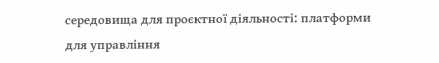середовища для проєктної діяльності: платформи для управління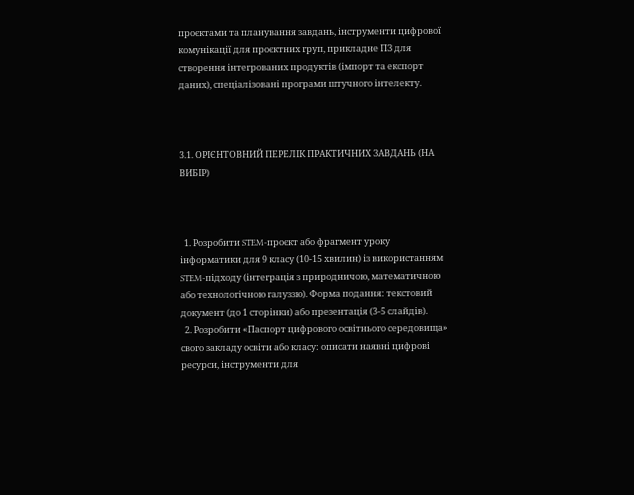проєктами та планування завдань, інструменти цифрової комунікації для проєктних груп, прикладне ПЗ для створення інтегрованих продуктів (імпорт та експорт даних), спеціалізовані програми штучного інтелекту.



3.1. ОРІЄНТОВНИЙ ПЕРЕЛІК ПРАКТИЧНИХ ЗАВДАНЬ (НА ВИБІР)



  1. Розробити STEM-проєкт або фрагмент уроку інформатики для 9 класу (10-15 хвилин) із використанням STEM-підходу (інтеграція з природничою, математичною або технологічною галуззю). Форма подання: текстовий документ (до 1 сторінки) або презентація (3-5 слайдів).
  2. Розробити «Паспорт цифрового освітнього середовища» свого закладу освіти або класу: описати наявні цифрові ресурси, інструменти для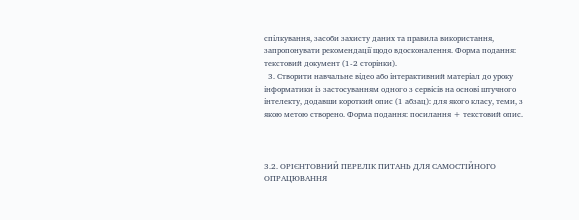спілкування, засоби захисту даних та правила використання, запропонувати рекомендації щодо вдосконалення. Форма подання: текстовий документ (1-2 сторінки).
  3. Створити навчальне відео або інтерактивний матеріал до уроку інформатики із застосуванням одного з сервісів на основі штучного інтелекту, додавши короткий опис (1 абзац): для якого класу, теми, з якою метою створено. Форма подання: посилання + текстовий опис.



3.2. ОРІЄНТОВНИЙ ПЕРЕЛІК ПИТАНЬ ДЛЯ САМОСТІЙНОГО ОПРАЦЮВАННЯ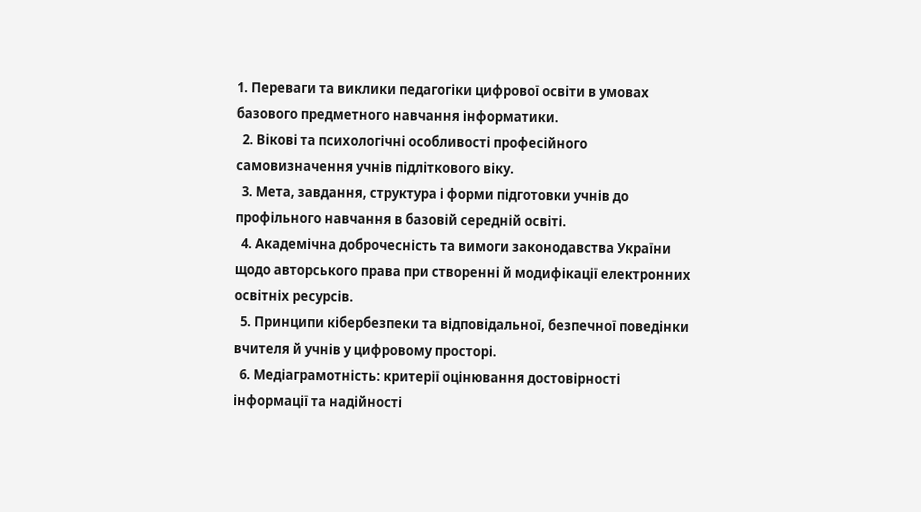1. Переваги та виклики педагогіки цифрової освіти в умовах базового предметного навчання інформатики.
  2. Вікові та психологічні особливості професійного самовизначення учнів підліткового віку.
  3. Мета, завдання, структура і форми підготовки учнів до профільного навчання в базовій середній освіті.
  4. Академічна доброчесність та вимоги законодавства України щодо авторського права при створенні й модифікації електронних освітніх ресурсів.
  5. Принципи кібербезпеки та відповідальної, безпечної поведінки вчителя й учнів у цифровому просторі.
  6. Медіаграмотність: критерії оцінювання достовірності інформації та надійності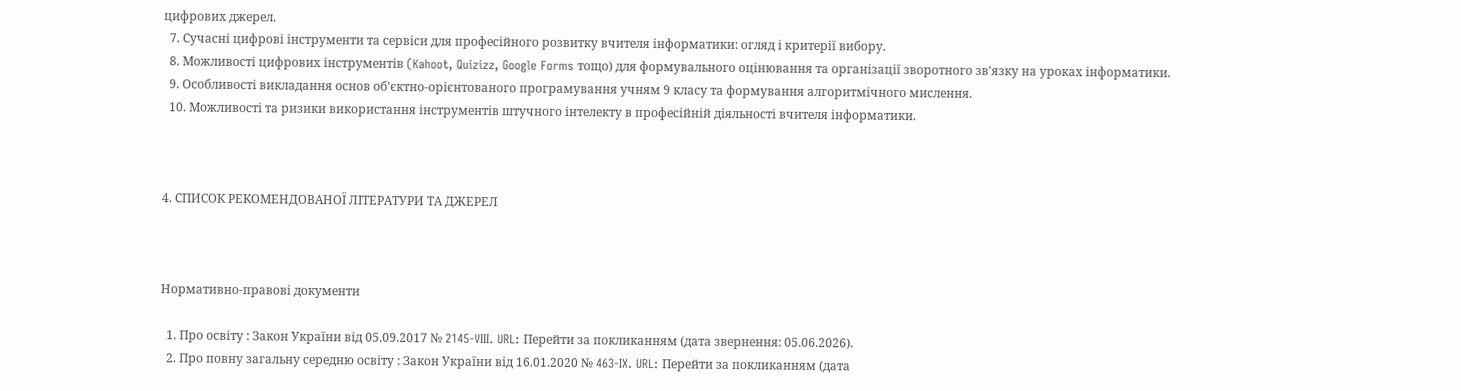цифрових джерел.
  7. Сучасні цифрові інструменти та сервіси для професійного розвитку вчителя інформатики: огляд і критерії вибору.
  8. Можливості цифрових інструментів (Kahoot, Quizizz, Google Forms тощо) для формувального оцінювання та організації зворотного зв'язку на уроках інформатики.
  9. Особливості викладання основ об'єктно-орієнтованого програмування учням 9 класу та формування алгоритмічного мислення.
  10. Можливості та ризики використання інструментів штучного інтелекту в професійній діяльності вчителя інформатики.



4. СПИСОК РЕКОМЕНДОВАНОЇ ЛІТЕРАТУРИ ТА ДЖЕРЕЛ



Нормативно-правові документи

  1. Про освіту : Закон України від 05.09.2017 № 2145-VIII. URL: Перейти за покликанням (дата звернення: 05.06.2026).
  2. Про повну загальну середню освіту : Закон України від 16.01.2020 № 463-IX. URL: Перейти за покликанням (дата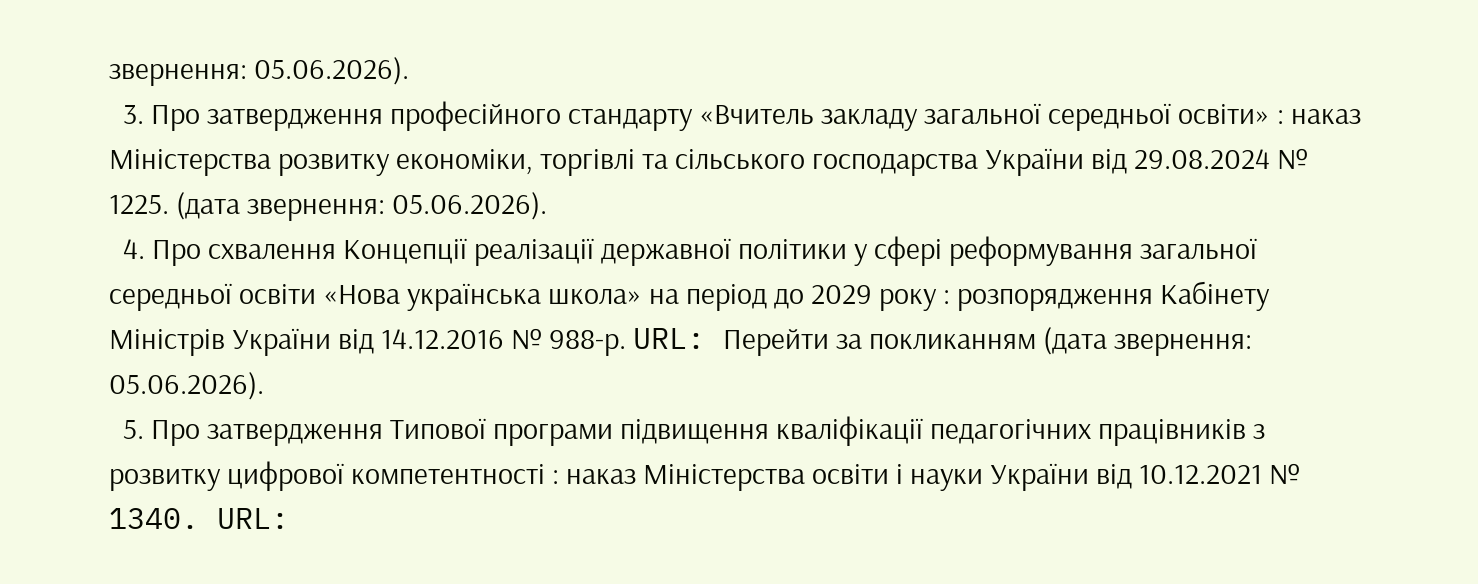звернення: 05.06.2026).
  3. Про затвердження професійного стандарту «Вчитель закладу загальної середньої освіти» : наказ Міністерства розвитку економіки, торгівлі та сільського господарства України від 29.08.2024 № 1225. (дата звернення: 05.06.2026).
  4. Про схвалення Концепції реалізації державної політики у сфері реформування загальної середньої освіти «Нова українська школа» на період до 2029 року : розпорядження Кабінету Міністрів України від 14.12.2016 № 988-р. URL: Перейти за покликанням (дата звернення: 05.06.2026).
  5. Про затвердження Типової програми підвищення кваліфікації педагогічних працівників з розвитку цифрової компетентності : наказ Міністерства освіти і науки України від 10.12.2021 № 1340. URL: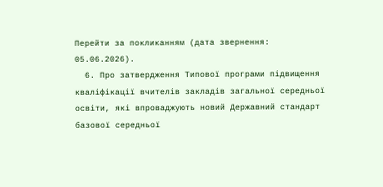Перейти за покликанням (дата звернення: 05.06.2026).
  6. Про затвердження Типової програми підвищення кваліфікації вчителів закладів загальної середньої освіти, які впроваджують новий Державний стандарт базової середньої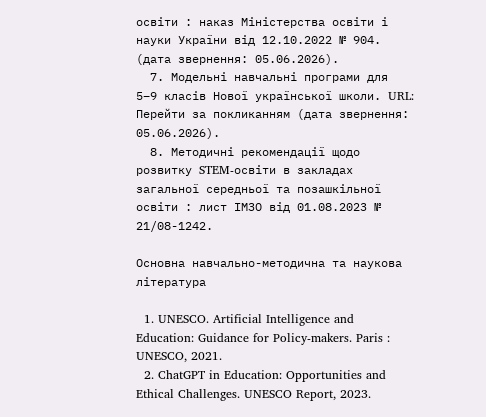освіти : наказ Міністерства освіти і науки України від 12.10.2022 № 904. (дата звернення: 05.06.2026).
  7. Модельні навчальні програми для 5–9 класів Нової української школи. URL: Перейти за покликанням (дата звернення: 05.06.2026).
  8. Методичні рекомендації щодо розвитку STEM-освіти в закладах загальної середньої та позашкільної освіти : лист ІМЗО від 01.08.2023 № 21/08-1242.

Основна навчально-методична та наукова література

  1. UNESCO. Artificial Intelligence and Education: Guidance for Policy-makers. Paris : UNESCO, 2021.
  2. ChatGPT in Education: Opportunities and Ethical Challenges. UNESCO Report, 2023.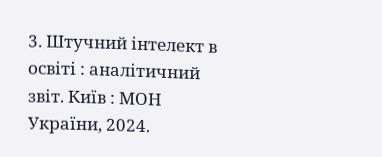3. Штучний інтелект в освіті : аналітичний звіт. Київ : МОН України, 2024.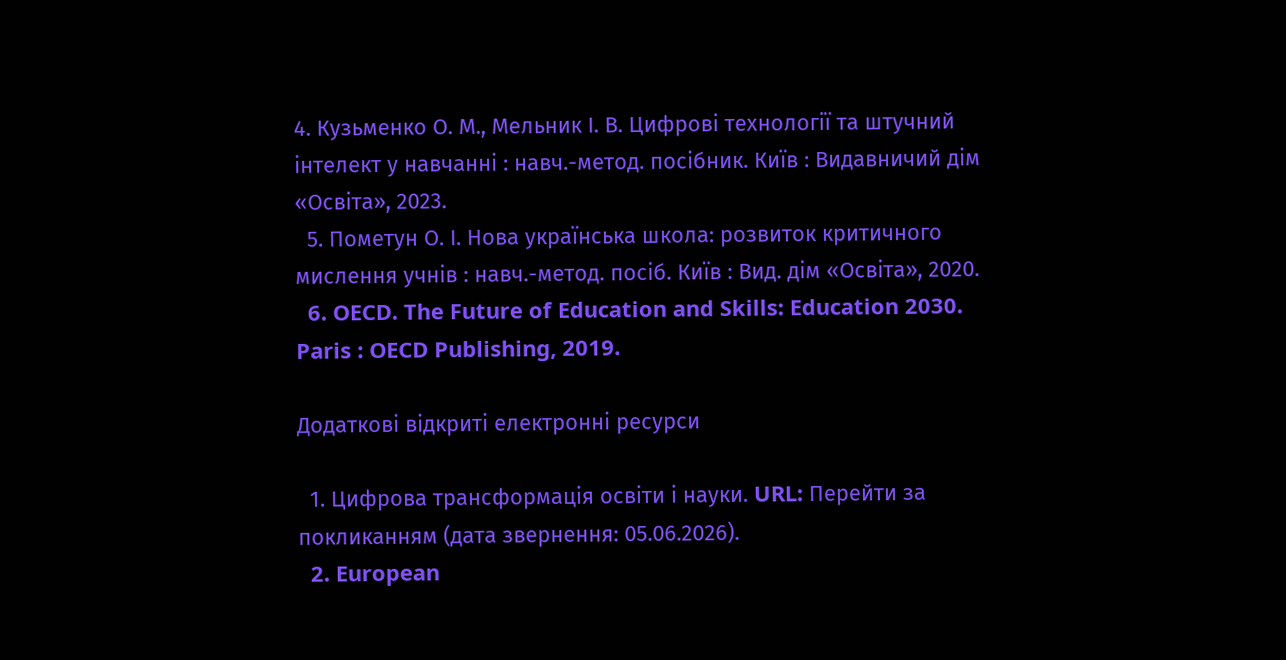4. Кузьменко О. М., Мельник І. В. Цифрові технології та штучний інтелект у навчанні : навч.-метод. посібник. Київ : Видавничий дім «Освіта», 2023.
  5. Пометун О. І. Нова українська школа: розвиток критичного мислення учнів : навч.-метод. посіб. Київ : Вид. дім «Освіта», 2020.
  6. OECD. The Future of Education and Skills: Education 2030. Paris : OECD Publishing, 2019.

Додаткові відкриті електронні ресурси

  1. Цифрова трансформація освіти і науки. URL: Перейти за покликанням (дата звернення: 05.06.2026).
  2. European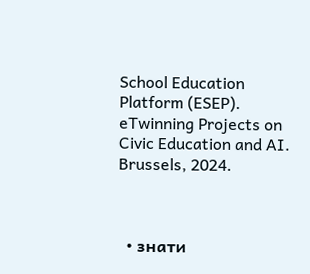School Education Platform (ESEP). eTwinning Projects on Civic Education and AI. Brussels, 2024.



  • знати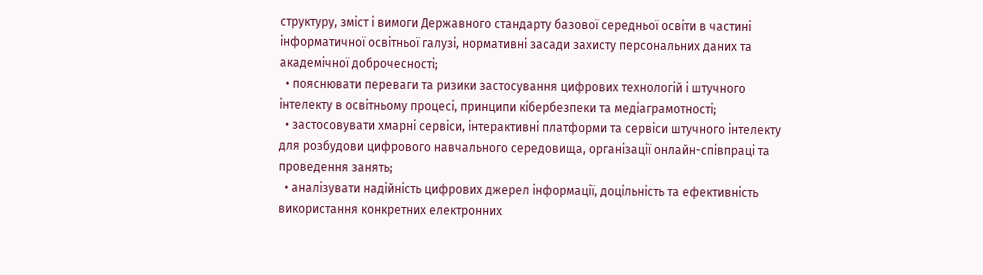структуру, зміст і вимоги Державного стандарту базової середньої освіти в частині інформатичної освітньої галузі, нормативні засади захисту персональних даних та академічної доброчесності;
  • пояснювати переваги та ризики застосування цифрових технологій і штучного інтелекту в освітньому процесі, принципи кібербезпеки та медіаграмотності;
  • застосовувати хмарні сервіси, інтерактивні платформи та сервіси штучного інтелекту для розбудови цифрового навчального середовища, організації онлайн-співпраці та проведення занять;
  • аналізувати надійність цифрових джерел інформації, доцільність та ефективність використання конкретних електронних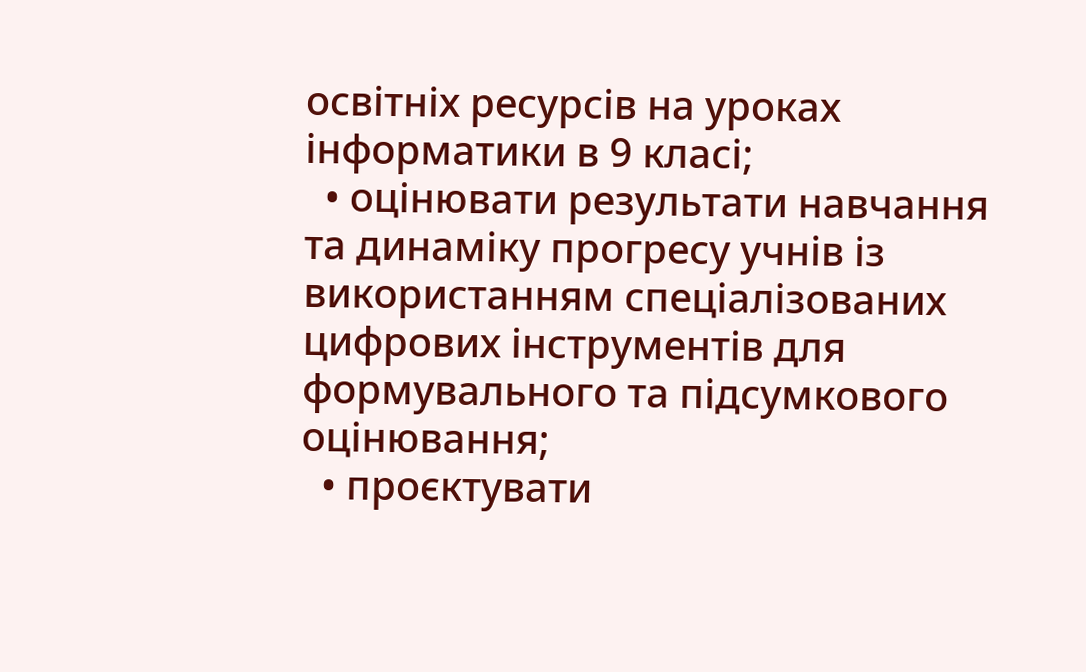освітніх ресурсів на уроках інформатики в 9 класі;
  • оцінювати результати навчання та динаміку прогресу учнів із використанням спеціалізованих цифрових інструментів для формувального та підсумкового оцінювання;
  • проєктувати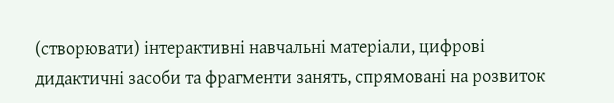(створювати) інтерактивні навчальні матеріали, цифрові дидактичні засоби та фрагменти занять, спрямовані на розвиток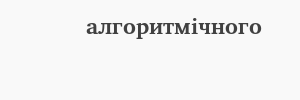алгоритмічного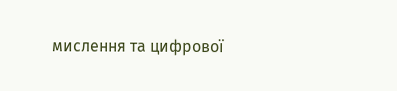мислення та цифрової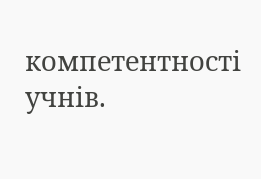компетентності учнів.